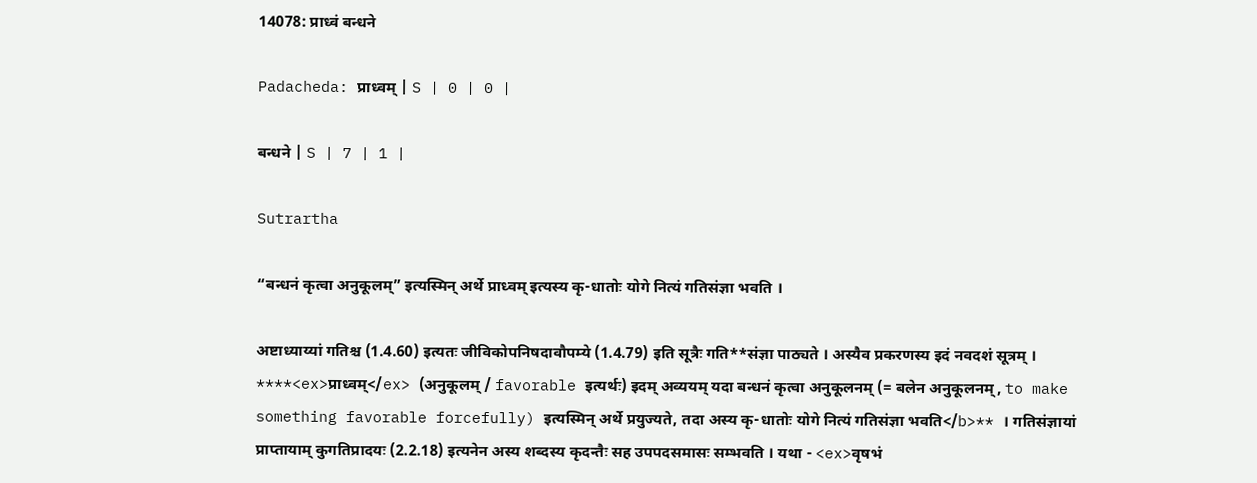14078: प्राध्वं बन्धने

Padacheda: प्राध्वम् | S | 0 | 0 |

बन्धने | S | 7 | 1 |

Sutrartha

“बन्धनं कृत्वा अनुकूलम्” इत्यस्मिन् अर्थे प्राध्वम् इत्यस्य कृ-धातोः योगे नित्यं गतिसंज्ञा भवति ।

अष्टाध्याय्यां गतिश्च (1.4.60) इत्यतः जीविकोपनिषदावौपम्ये (1.4.79) इति सूत्रैः गति**संज्ञा पाठ्यते । अस्यैव प्रकरणस्य इदं नवदशं सूत्रम् । ****<ex>प्राध्वम्</ex> (अनुकूलम् / favorable इत्यर्थः) इदम् अव्ययम् यदा बन्धनं कृत्वा अनुकूलनम् (= बलेन अनुकूलनम्, to make something favorable forcefully) इत्यस्मिन् अर्थे प्रयुज्यते, तदा अस्य कृ-धातोः योगे नित्यं गतिसंज्ञा भवति</b>** । गतिसंज्ञायां प्राप्तायाम् कुगतिप्रादयः (2.2.18) इत्यनेन अस्य शब्दस्य कृदन्तैः सह उपपदसमासः सम्भवति । यथा - <ex>वृषभं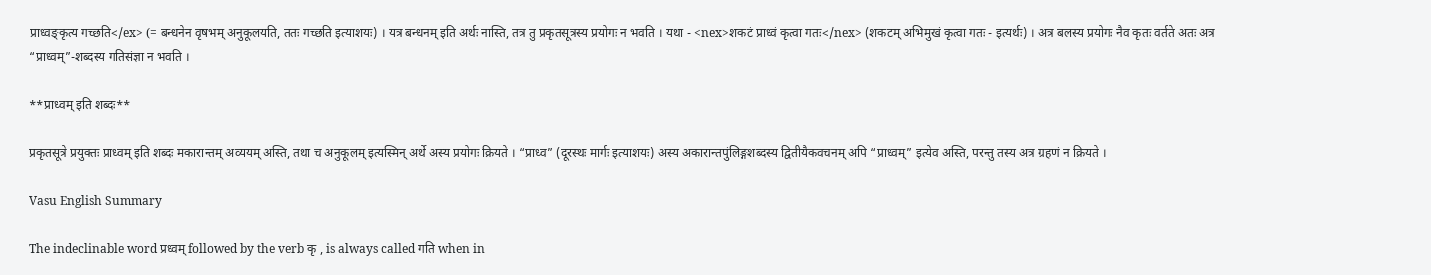प्राध्वङ्कृत्य गच्छति</ex> (= बन्धनेन वृषभम् अनुकूलयति, ततः गच्छति इत्याशयः) । यत्र बन्धनम् इति अर्थः नास्ति, तत्र तु प्रकृतसूत्रस्य प्रयोगः न भवति । यथा - <nex>शकटं प्राध्वं कृत्वा गतः</nex> (शकटम् अभिमुखं कृत्वा गतः - इत्यर्थः) । अत्र बलस्य प्रयोगः नैव कृतः वर्तते अतः अत्र “प्राध्वम्”-शब्दस्य गतिसंज्ञा न भवति ।

**प्राध्वम् इति शब्दः**

प्रकृतसूत्रे प्रयुक्तः प्राध्वम् इति शब्दः मकारान्तम् अव्ययम् अस्ति, तथा च अनुकूलम् इत्यस्मिन् अर्थे अस्य प्रयोगः क्रियते । “प्राध्व” (दूरस्थः मार्गः इत्याशयः) अस्य अकारान्तपुंलिङ्गशब्दस्य द्वितीयैकवचनम् अपि “प्राध्वम्” इत्येव अस्ति, परन्तु तस्य अत्र ग्रहणं न क्रियते ।

Vasu English Summary

The indeclinable word प्रध्वम् followed by the verb कृ , is always called गति when in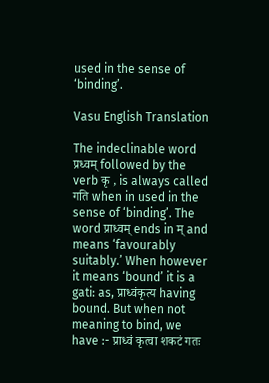used in the sense of ‘binding’.

Vasu English Translation

The indeclinable word प्रध्वम् followed by the verb कृ , is always called गति when in used in the sense of ‘binding’. The word प्राध्वम् ends in म् and means ‘favourably suitably.’ When however it means ‘bound’ it is a gati: as, प्राध्वंकृत्य having bound. But when not meaning to bind, we have :- प्राध्वं कृत्वा शकटं गतः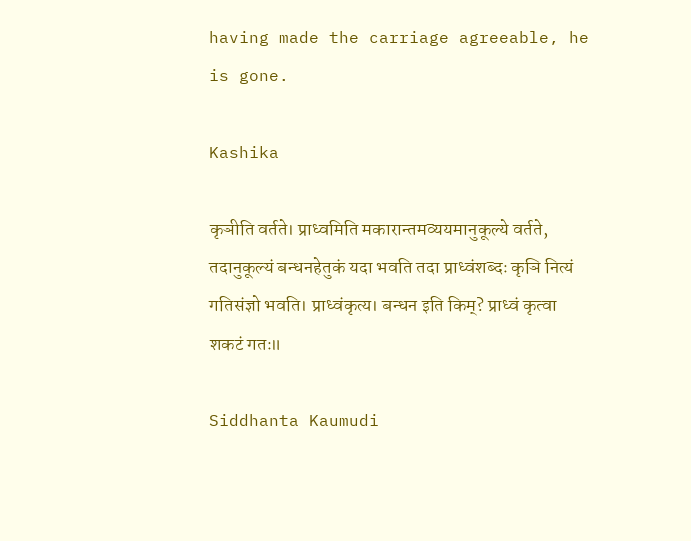having made the carriage agreeable, he is gone.

Kashika

कृञीति वर्तते। प्राध्वमिति मकारान्तमव्ययमानुकूल्ये वर्तते, तदानुकूल्यं बन्धनहेतुकं यदा भवति तदा प्राध्वंशब्दः कृञि नित्यं गतिसंज्ञो भवति। प्राध्वंकृत्य। बन्धन इति किम्? प्राध्वं कृत्वा शकटं गतः॥

Siddhanta Kaumudi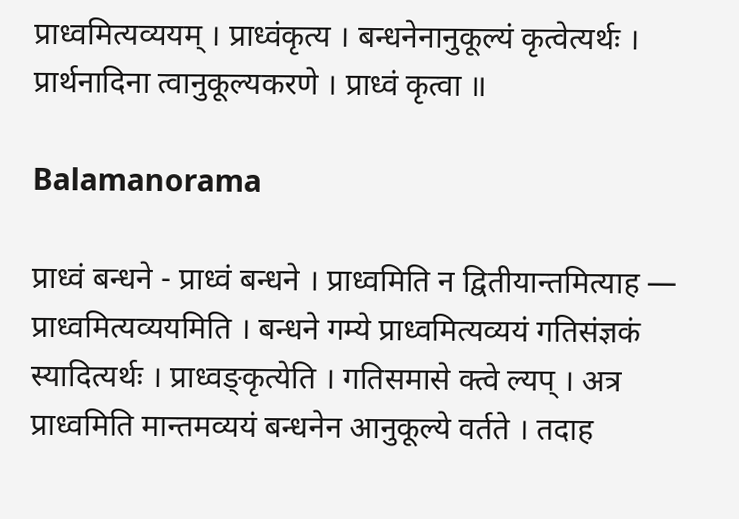प्राध्वमित्यव्ययम् । प्राध्वंकृत्य । बन्धनेनानुकूल्यं कृत्वेत्यर्थः । प्रार्थनादिना त्वानुकूल्यकरणे । प्राध्वं कृत्वा ॥

Balamanorama

प्राध्वं बन्धने - प्राध्वं बन्धने । प्राध्वमिति न द्वितीयान्तमित्याह — प्राध्वमित्यव्ययमिति । बन्धने गम्ये प्राध्वमित्यव्ययं गतिसंज्ञकं स्यादित्यर्थः । प्राध्वङ्कृत्येति । गतिसमासे क्त्वे ल्यप् । अत्र प्राध्वमिति मान्तमव्ययं बन्धनेन आनुकूल्ये वर्तते । तदाह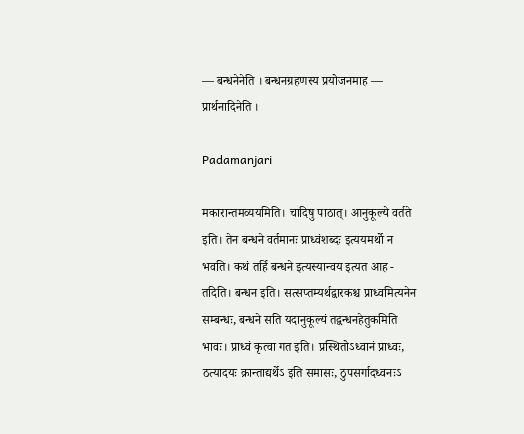— बन्धनेनेति । बन्धनग्रहणस्य प्रयोजनमाह — प्रार्थनादिनेति ।

Padamanjari

मकारान्तमव्ययमिति। चादिषु पाठात्। आनुकूल्ये वर्तते इति। तेन बन्धने वर्तमानः प्राध्वंशब्दः इत्ययमर्थो न भवति। कथं तर्हि बन्धने इत्यस्यान्वय इत्यत आह - तदिति। बन्धन इति। सत्सप्तम्यर्थद्वारकश्च प्राध्वमित्यनेन सम्बन्धः, बन्धने सति यदानुकूल्यं तद्वन्धनहेतुकमिति भावः। प्राध्वं कृत्वा गत इति। प्रस्थितोऽध्वानं प्राध्वः, ठत्यादयः क्रान्ताद्यर्थेऽ इति समासः, ठुपसर्गादध्वनःऽ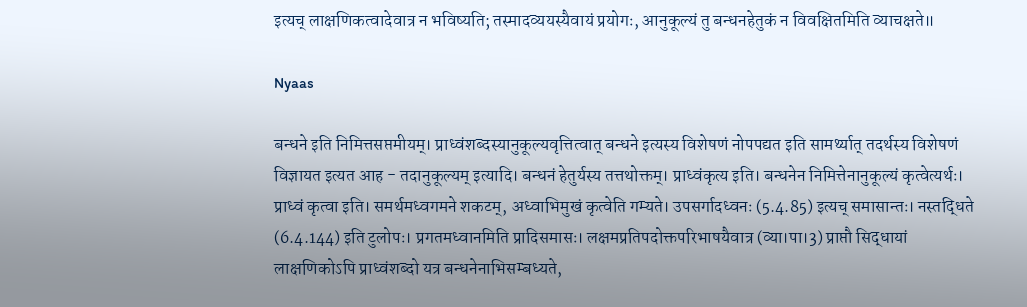इत्यच् लाक्षणिकत्वादेवात्र न भविष्यति; तस्मादव्ययस्यैवायं प्रयोगः, आनुकूल्यं तु बन्धनहेतुकं न विवक्षितमिति व्याचक्षते॥

Nyaas

बन्धने इति निमित्तसप्तमीयम्। प्राध्वंशब्दस्यानुकूल्यवृत्तित्वात् बन्धने इत्यस्य विशेषणं नोपपद्यत इति सामर्थ्यात् तदर्थस्य विशेषणं विज्ञायत इत्यत आह - तदानुकूल्यम् इत्यादि। बन्धनं हेतुर्यस्य तत्तथोक्तम्। प्राध्वंकृत्य इति। बन्धनेन निमित्तेनानुकूल्यं कृत्वेत्यर्थः। प्राध्वं कृत्वा इति। समर्थमध्वगमने शकटम्, अध्वाभिमुखं कृत्वेति गम्यते। उपसर्गादध्वनः (5.4.85) इत्यच् समासान्तः। नस्तद्धिते (6.4.144) इति टुलोपः। प्रगतमध्वानमिति प्रादिसमासः। लक्षमप्रतिपदोक्तपरिभाषयैवात्र (व्या।पा।3) प्राप्तौ सिद्धायां लाक्षणिकोऽपि प्राध्वंशब्दो यत्र बन्धनेनाभिसम्बध्यते,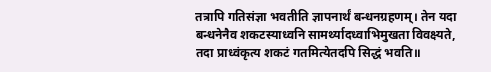तत्रापि गतिसंज्ञा भवतीति ज्ञापनार्थं बन्धनग्रहणम्। तेन यदा बन्धनेनैव शकटस्याध्वनि सामर्थ्यादध्वाभिमुखता विवक्ष्यते, तदा प्राध्वंकृत्य शकटं गतमित्येतदपि सिद्धं भवति॥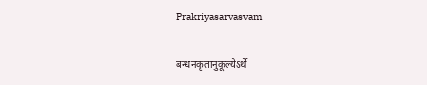Prakriyasarvasvam

बन्धनकृतानुकूल्येऽर्थे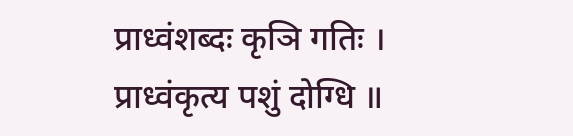प्राध्वंशब्दः कृञि गतिः । प्राध्वंकृत्य पशुं दोग्धि ॥